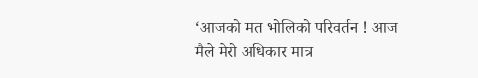‘आजको मत भोलिको परिवर्तन ! आज मैले मेरो अधिकार मात्र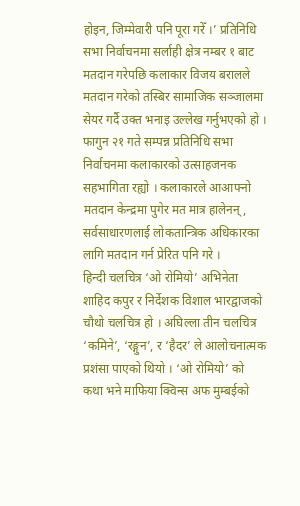होइन, जिम्मेवारी पनि पूरा गरेँ ।’ प्रतिनिधि सभा निर्वाचनमा सर्लाही क्षेत्र नम्बर १ बाट मतदान गरेपछि कलाकार विजय बरालले मतदान गरेको तस्बिर सामाजिक सञ्जालमा सेयर गर्दै उक्त भनाइ उल्लेख गर्नुभएको हो । फागुन २१ गते सम्पन्न प्रतिनिधि सभा निर्वाचनमा कलाकारको उत्साहजनक सहभागिता रह्यो । कलाकारले आआफ्नो मतदान केन्द्रमा पुगेर मत मात्र हालेनन्, सर्वसाधारणलाई लोकतान्त्रिक अधिकारका लागि मतदान गर्न प्रेरित पनि गरे ।
हिन्दी चलचित्र ‘ओ रोमियो’ अभिनेता शाहिद कपुर र निर्देशक विशाल भारद्वाजको चौथो चलचित्र हो । अघिल्ला तीन चलचित्र ‘कमिने’, ‘रङ्गुन’, र ‘हैदर’ ले आलोचनात्मक प्रशंसा पाएको थियो । ‘ओ रोमियो’ को कथा भने माफिया क्विन्स अफ मुम्बईको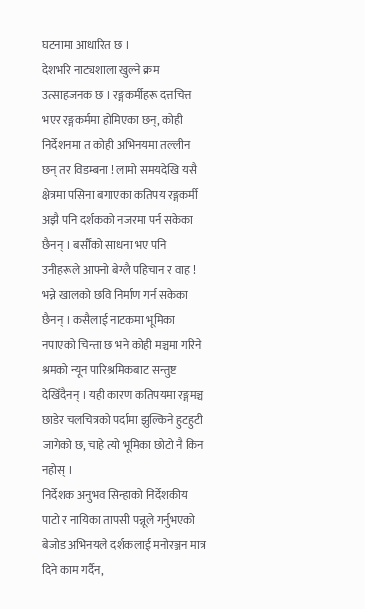घटनामा आधारित छ ।
देशभरि नाट्यशाला खुल्ने क्रम उत्साहजनक छ । रङ्गकर्मीहरू दत्तचित्त भएर रङ्गकर्ममा होमिएका छन्, कोही निर्देशनमा त कोही अभिनयमा तल्लीन छन् तर विडम्बना ! लामो समयदेखि यसै क्षेत्रमा पसिना बगाएका कतिपय रङ्गकर्मी अझै पनि दर्शकको नजरमा पर्न सकेका छैनन् । बर्सौंको साधना भए पनि उनीहरूले आफ्नो बेग्लै पहिचान र वाह ! भन्ने खालको छवि निर्माण गर्न सकेका छैनन् । कसैलाई नाटकमा भूमिका नपाएको चिन्ता छ भने कोही मञ्चमा गरिने श्रमको न्यून पारिश्रमिकबाट सन्तुष्ट देखिँदैनन् । यही कारण कतिपयमा रङ्गमञ्च छाडेर चलचित्रको पर्दामा झुल्किने हुटहुटी जागेको छ, चाहे त्यो भूमिका छोटो नै किन नहोस् ।
निर्देशक अनुभव सिन्हाको निर्देशकीय पाटो र नायिका तापसी पन्नूले गर्नुभएको बेजोड अभिनयले दर्शकलाई मनोरञ्जन मात्र दिने काम गर्दैन,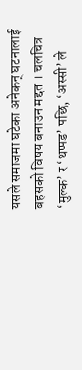यसले समाजमा घटेका अनेकन् घटनालाई बहसको विषय बनाउन मद्दत । चलचित्र ‘मुल्क’ र ‘थप्पड’ पछि, ‘अस्सी’ ले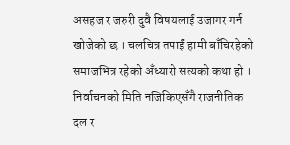असहज र जरुरी दुवै विषयलाई उजागर गर्न खोजेको छ । चलचित्र तपाईं हामी बाँचिरहेको समाजभित्र रहेको अँध्यारो सत्यको कथा हो ।
निर्वाचनको मिति नजिकिएसँगै राजनीतिक दल र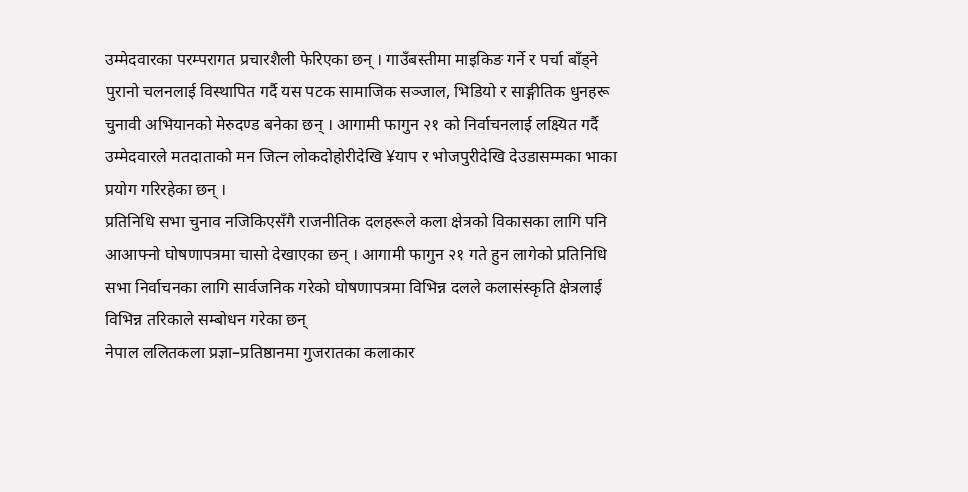उम्मेदवारका परम्परागत प्रचारशैली फेरिएका छन् । गाउँबस्तीमा माइकिङ गर्ने र पर्चा बाँड्ने पुरानो चलनलाई विस्थापित गर्दै यस पटक सामाजिक सञ्जाल, भिडियो र साङ्गीतिक धुनहरू चुनावी अभियानको मेरुदण्ड बनेका छन् । आगामी फागुन २१ को निर्वाचनलाई लक्ष्यित गर्दै उम्मेदवारले मतदाताको मन जित्न लोकदोहोरीदेखि ¥याप र भोजपुरीदेखि देउडासम्मका भाका प्रयोग गरिरहेका छन् ।
प्रतिनिधि सभा चुनाव नजिकिएसँगै राजनीतिक दलहरूले कला क्षेत्रको विकासका लागि पनि आआफ्नो घोषणापत्रमा चासो देखाएका छन् । आगामी फागुन २१ गते हुन लागेको प्रतिनिधि सभा निर्वाचनका लागि सार्वजनिक गरेको घोषणापत्रमा विभिन्न दलले कलासंस्कृति क्षेत्रलाई विभिन्न तरिकाले सम्बोधन गरेका छन्
नेपाल ललितकला प्रज्ञा–प्रतिष्ठानमा गुजरातका कलाकार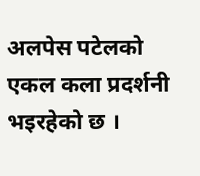अलपेस पटेलको एकल कला प्रदर्शनी भइरहेको छ ।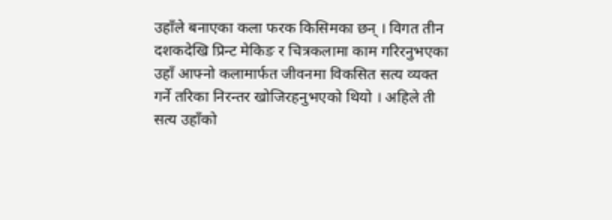उहाँले बनाएका कला फरक किसिमका छन् । विगत तीन दशकदेखि प्रिन्ट मेकिङ र चित्रकलामा काम गरिरनुभएका उहाँ आफ्नो कलामार्फत जीवनमा विकसित सत्य व्यक्त गर्ने तरिका निरन्तर खोजिरहनुभएको थियो । अहिले ती सत्य उहाँको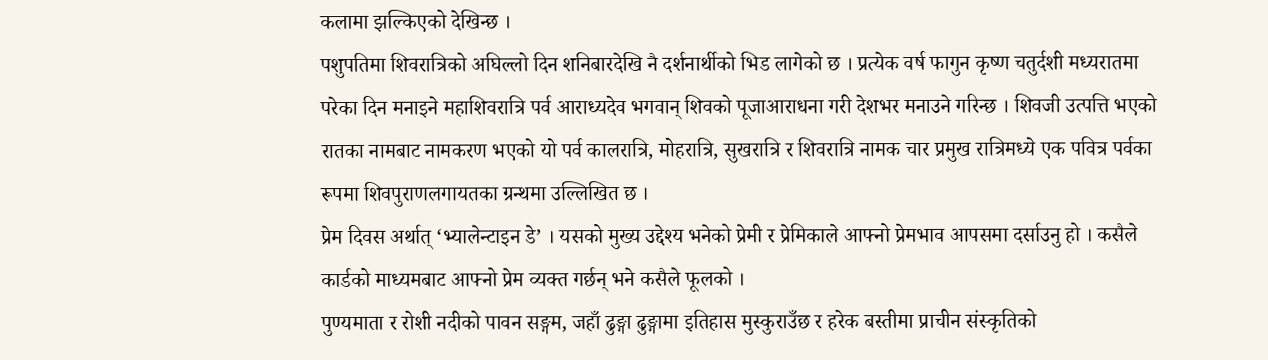कलामा झल्किएको देखिन्छ ।
पशुपतिमा शिवरात्रिको अघिल्लो दिन शनिबारदेखि नै दर्शनार्थीको भिड लागेको छ । प्रत्येक वर्ष फागुन कृष्ण चतुर्दशी मध्यरातमा परेका दिन मनाइने महाशिवरात्रि पर्व आराध्यदेव भगवान् शिवको पूजाआराधना गरी देशभर मनाउने गरिन्छ । शिवजी उत्पत्ति भएको रातका नामबाट नामकरण भएको यो पर्व कालरात्रि, मोहरात्रि, सुखरात्रि र शिवरात्रि नामक चार प्रमुख रात्रिमध्ये एक पवित्र पर्वका रूपमा शिवपुराणलगायतका ग्रन्थमा उल्लिखित छ ।
प्रेम दिवस अर्थात् ‘भ्यालेन्टाइन डे’ । यसको मुख्य उद्देश्य भनेको प्रेमी र प्रेमिकाले आफ्नो प्रेमभाव आपसमा दर्साउनु हो । कसैले कार्डको माध्यमबाट आफ्नो प्रेम व्यक्त गर्छन् भने कसैले फूलको ।
पुण्यमाता र रोशी नदीको पावन सङ्गम, जहाँ ढुङ्गा ढुङ्गामा इतिहास मुस्कुराउँछ र हरेक बस्तीमा प्राचीन संस्कृतिको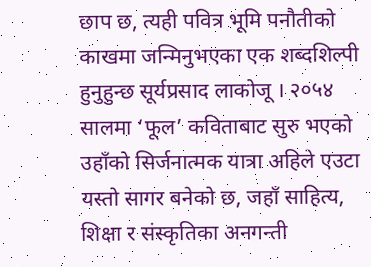छाप छ, त्यही पवित्र भूमि पनौतीको काखमा जन्मिनुभएका एक शब्दशिल्पी हुनुहुन्छ सूर्यप्रसाद लाकोजू । २०५४ सालमा ‘फूल’ कविताबाट सुरु भएको उहाँको सिर्जनात्मक यात्रा अहिले एउटा यस्तो सागर बनेको छ, जहाँ साहित्य, शिक्षा र संस्कृतिका अनगन्ती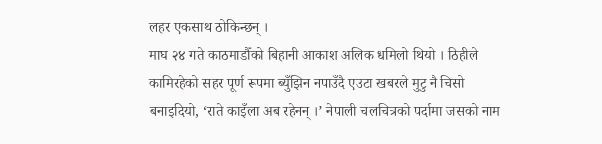लहर एकसाथ ठोकिन्छन् ।
माघ २४ गते काठमाडौँको बिहानी आकाश अलिक धमिलो थियो । ठिहीले कामिरहेको सहर पूर्ण रूपमा ब्युँझिन नपाउँदै एउटा खबरले मुटु नै चिसो बनाइदियो, ‘राते काइँला अब रहेनन् ।’ नेपाली चलचित्रको पर्दामा जसको नाम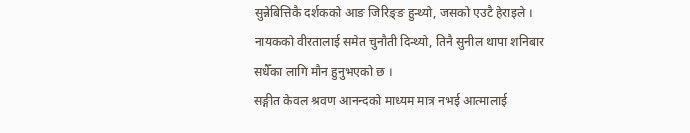सुन्नेबित्तिकै दर्शकको आङ जिरिङ्ङ हुन्थ्यो, जसको एउटै हेराइले । नायकको वीरतालाई समेत चुनौती दिन्थ्यो, तिनै सुनील थापा शनिबार सधैँका लागि मौन हुनुभएको छ ।
सङ्गीत केवल श्रवण आनन्दको माध्यम मात्र नभई आत्मालाई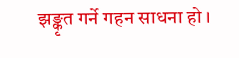झङ्कृत गर्ने गहन साधना हो ।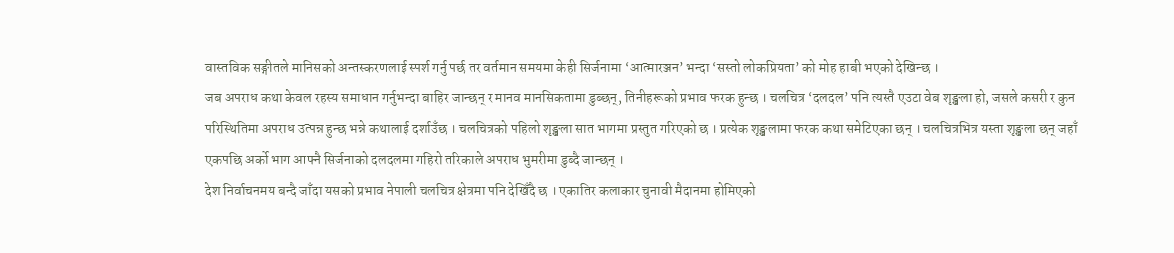वास्तविक सङ्गीतले मानिसको अन्तस्करणलाई स्पर्श गर्नु पर्छ तर वर्तमान समयमा केही सिर्जनामा ‘आत्मारञ्जन’ भन्दा ‘सस्तो लोकप्रियता’ को मोह हाबी भएको देखिन्छ ।
जब अपराध कथा केवल रहस्य समाधान गर्नुभन्दा बाहिर जान्छन् र मानव मानसिकतामा डुब्छन्, तिनीहरूको प्रभाव फरक हुन्छ । चलचित्र ‘दलदल’ पनि त्यस्तै एउटा वेब शृङ्खला हो, जसले कसरी र कुन परिस्थितिमा अपराध उत्पन्न हुन्छ भन्ने कथालाई दर्शाउँछ । चलचित्रको पहिलो शृङ्खला सात भागमा प्रस्तुत गरिएको छ । प्रत्येक शृङ्खलामा फरक कथा समेटिएका छन् । चलचित्रभित्र यस्ता शृङ्खला छन् जहाँ एकपछि अर्को भाग आफ्नै सिर्जनाको दलदलमा गहिरो तरिकाले अपराध भुमरीमा डुब्दै जान्छन् ।
देश निर्वाचनमय बन्दै जाँदा यसको प्रभाव नेपाली चलचित्र क्षेत्रमा पनि देखिँदै छ । एकातिर कलाकार चुनावी मैदानमा होमिएको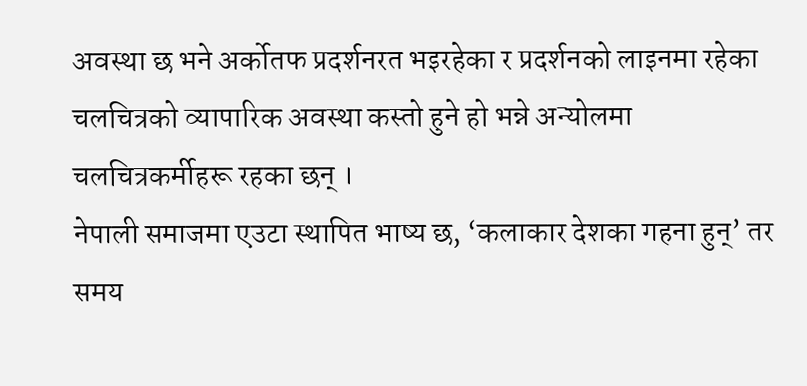अवस्था छ भने अर्कोतफ प्रदर्शनरत भइरहेका र प्रदर्शनको लाइनमा रहेका चलचित्रको व्यापारिक अवस्था कस्तो हुने हो भन्ने अन्योलमा चलचित्रकर्मीहरू रहका छन् ।
नेपाली समाजमा एउटा स्थापित भाष्य छ, ‘कलाकार देशका गहना हुन्’ तर समय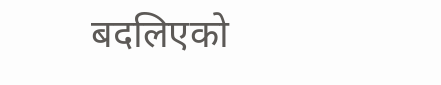बदलिएको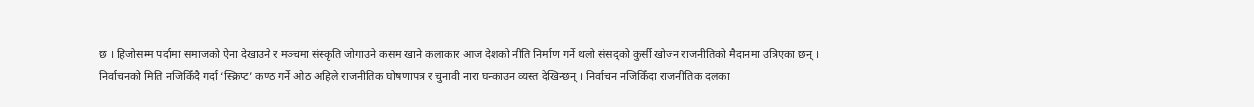छ । हिजोसम्म पर्दामा समाजको ऐना देखाउने र मञ्चमा संस्कृति जोगाउने कसम खाने कलाकार आज देशको नीति निर्माण गर्ने थलो संसद्को कुर्सी खोज्न राजनीतिको मैदानमा उत्रिएका छन् । निर्वाचनको मिति नजिकिँदै गर्दा ‘स्क्रिप्ट’ कण्ठ गर्ने ओठ अहिले राजनीतिक घोषणापत्र र चुनावी नारा घन्काउन व्यस्त देखिन्छन् । निर्वाचन नजिकिँदा राजनीतिक दलका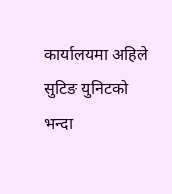कार्यालयमा अहिले सुटिङ युनिटको भन्दा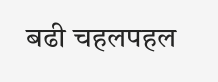बढी चहलपहल